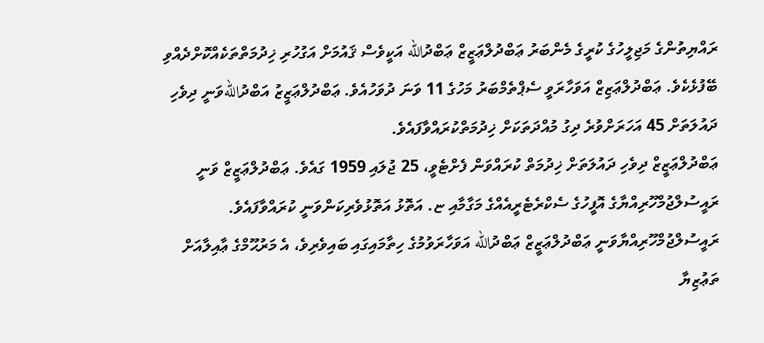ރައްޔިތުންގެ މަޖިލީހުގެ ކުރީގެ މެންބަރު ޢަބްދުލްޢަޒީޒް ޢަބްދުالله އަކީވެސް ޤައުމަށް އަގުހުރި ޚިދުމަތްތަކެއްކޮށްދެއްވި ބޭފުޅެކެވެ. ޢަބްދުލްޢަޒިޒް އަވަހާރަވީ ސެޕްތެމްބަރު މަހުގެ 11 ވަނަ ދުވަހުއެވެ. ޢަބްދުލްޢަޒީޒު އަބްދުاللهވަނީ ދިވެހި ދައުލަތަށް 45 އަހަރަށްވުރެ ދިގު މުއްދަތަކަށް ޚިދުމަތްކުރައްވާފައެވެ.
ޢަބްދުލްޢަޒީޒް ދިވެހި ދައުލަތަށް ޚިދުމަތް ކުރައްވަން ފެށްޓެވީ، 25 ޖުލައި 1959 ގައެވެ. ޢަބްދުލްޢަޒީޒް ވަނީ ރައީސުލްޖުމްހޫރިއްޔާގެ އޮފީހުގެ ސެކްރެޓެރީއެއްގެ މަގާމާއި ޏ. އަތޮޅު އަތޮޅުވެރިކަންވަނީ ކުރައްވާފައެވެ.
ރައީސުލްޖުމްހޫރިއްޔާވަނީ ޢަބްދުލްޢަޒީޒް ޢަބްދުالله އަވަހާރަވުމުގެ ހިތާމައިގައި ބައިވެރިވެ، އެ މަރުޙޫމްގެ ޢާއިލާއަށް ތަޢުޒިޔާ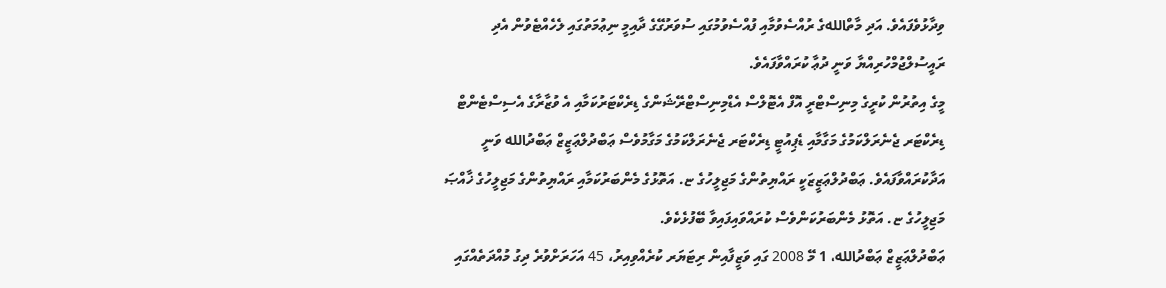ވިދާޅުވެފައެވެ. އަދި މާތްاللهގެ ރުއްސެވުމާއި ފުއްސެވުމުގައި ސުވަރުގޭގެ ދާއިމީ ނިޢުމަތުގައި ލެހެއްޓެވުން އެދި ރައީސުލްޖުމްހުރިއްޔާ ވަނީ ދުޢާ ކުރައްވާފައެވެ.
މީގެ އިތުރުން ކުރީގެ މިނިސްޓްރީ އޮފް އެޓޮލްސް އެޑްމިނިސްޓްރޭޝަންގެ ޑިރެކްޓަރުކަމާއި އެ ވުޒާރާގެ އެސިސްޓެންޓް ޑިރެކްޓަރ ޖެނެރަލްކަމުގެ މަގާމާއި ޑެޕިއުޓީ ޑިރެކްޓަރ ޖެނެރަލްކަމުގެ މަގާމުވެސް ޢަބްދުލްޢަޒީޒް ޢަބްދުالله ވަނީ އަދާކުރައްވާފައެވެ. ޢަބްދުލްޢަޒީޒަކީ ރައްޔިތުންގެ މަޖިލީހުގެ ޏ. އަތޮޅުގެ މެންބަރުކަމާއި ރައްޔިތުންގެ މަޖިލީހުގެ ޚާއްޞަ މަޖިލީހުގެ ޏ. އަތޮޅު މެންބަރުކަންވެސް ކުރައްވައިފައިވާ ބޭފުޅެކެވެ.
ޢަބްދުލްޢަޒީޒް ޢަބްދުالله، 1 މޭ 2008 ގައި ވަޒީފާއިން ރިޓަޔަރ ކުރެއްވިއިރު، 45 އަހަރަށްވުރެ ދިގު މުއްދަތެއްގައި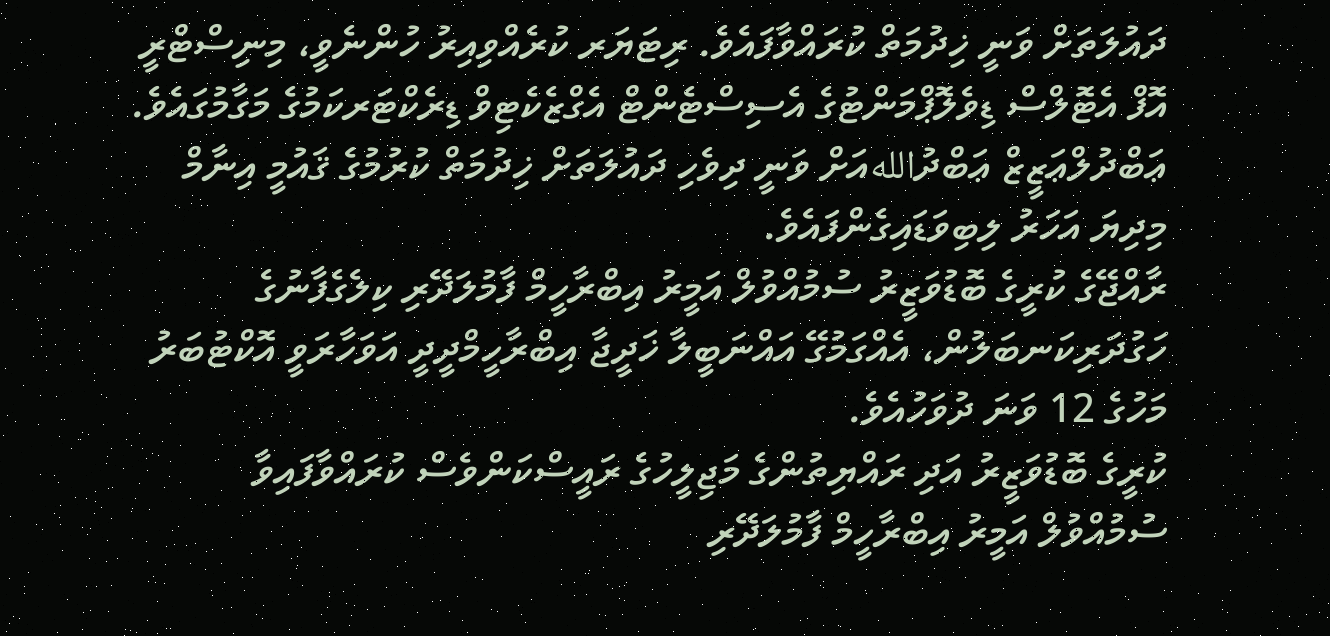ދައުލަތަށް ވަނީ ޚިދުމަތް ކުރައްވާފައެވެ. ރިޓަޔަރ ކުރެއްވިއިރު ހުންނެވީ، މިނިސްޓްރީ އޮފް އެޓޮލްސް ޑިވެލޮޕްމަންޓުގެ އެސިސްޓެންޓް އެގްޒެކެޓިވް ޑިރެކްޓަރކަމުގެ މަގާމުގައެވެ.
ޢަބްދުލްޢަޒީޒް ޢަބްދުاللهއަށް ވަނީ ދިވެހި ދައުލަތަށް ޚިދުމަތް ކުރުމުގެ ޤައުމީ އިނާމް މިދިޔަ އަހަރު ލިބިވަޑައިގެންފައެވެ.
ރާއްޖޭގެ ކުރީގެ ބޮޑުވަޒީރު ސުމުއްވުލް އަމީރު އިބްރާހީމް ފާމުލަދޭރި ކިލެގެފާނުގެ ހަގުދަރިކަނބަލުން، އެއްގަމުގޭ އައްނަބީލާ ޚަދީޖާ އިބްރާހީމްދީދީ އަވަހާރަވީ އޮކްޓުބަރު މަހުގެ 12 ވަނަ ދުވަހުއެވެ.
ކުރީގެ ބޮޑުވަޒީރު އަދި ރައްޔިތުންގެ މަޖިލީހުގެ ރައީސްކަންވެސް ކުރައްވާފައިވާ ސުމުއްވުލް އަމީރު އިބްރާހީމް ފާމުލަދޭރި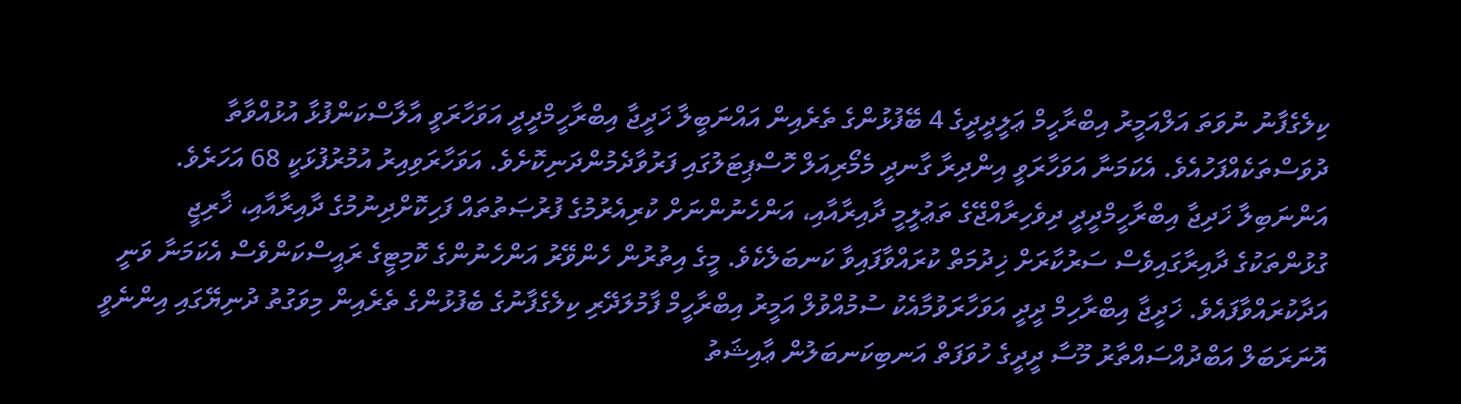ކިލެގެފާނު ނުވަތަ އަލްއަމީރު އިބްރާހީމް ޢަލީދީދީގެ 4 ބޭފުޅުންގެ ތެރެއިން އައްނަބީލާ ޚަދީޖާ އިބްރާހީމްދީދީ އަވަހާރަވީ އާލާސްކަންފުޅާ އުޅުއްވާތާ ދުވަސްތަކެއްފަހުއެވެ. އެކަމަނާ އަވަހާރަވީ އިންދިރާ ގާނދީ މެމޯރިއަލް ހޮސްޕިޓަލުގައި ފަރުވާދެމުންދަނިކޮށެވެ. އަވަހާރަވިއިރު އުމުރުފުޅަކީ 68 އަހަރެވެ.
އަންނަބިލާ ޚަދިޖާ އިބްރާހީމްދީދީ ދިވެހިރާއްޖޭގެ ތަޢުލީމީ ދާއިރާއާއި، އަންހެނުންނަށް ކުރިއެރުމުގެ ފުރުޞަތުތައް ފަހިކޮށްދިނުމުގެ ދާއިރާއާއި، ޚާރިޖީ ގުޅުންތަކުގެ ދާއިރާގައިވެސް ސަރުކާރަށް ޚިދުމަތް ކުރައްވާފައިވާ ކަނބަލެކެވެ. މީގެ އިތުރުން ހެންވޭރު އަންހެނުންގެ ކޮމިޓީގެ ރައީސްކަންވެސް އެކަމަނާ ވަނީ އަދާކުރައްވާފައެވެ. ޚަދީޖާ އިބްރާހިމް ދީދީ އަވަހާރަވުމާއެކު ސުމުއްވުލް އަމީރު އިބްރާހީމް ފާމުލަދޭރި ކިލެގެފާނުގެ ބެފުޅުންގެ ތެރެއިން މިވަގުތު ދުނިޔޭގައި އިންނެވީ އޮނަރަބަލް އަބްދުއްސައްތާރު މޫސާ ދީދީގެ ހުވަފަތް އަނބިކަނބަލުން ޢާއިޝަތު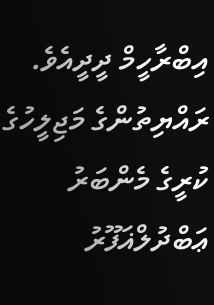އިބްރާހީމް ދީދީއެވެ.
ރައްޔިތުންގެ މަޖިލީހުގެ ކުރީގެ މެންބަރު ޢަބްދުލްޣަފޫރު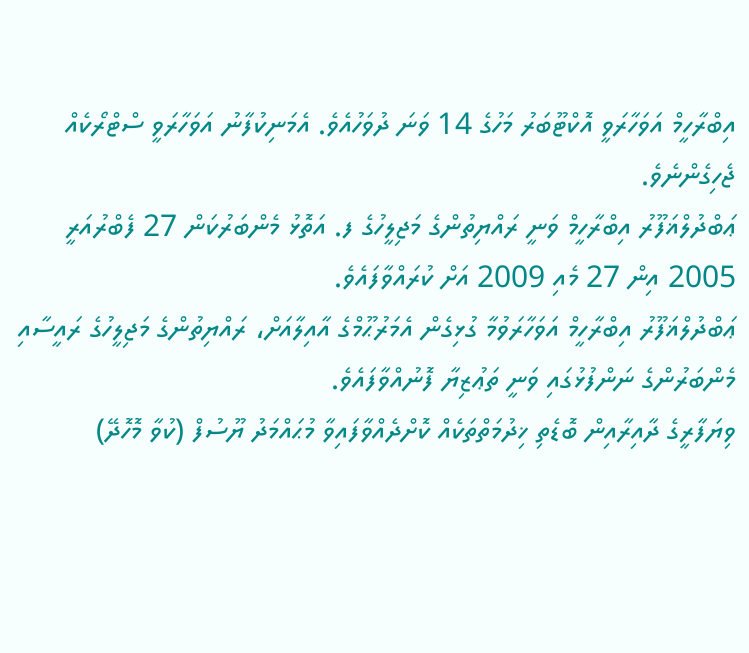އިބްރާހީމް އަވަހާރަވީ އޮކްޓޫބަރު މަހުގެ 14 ވަނަ ދުވަހުއެވެ. އެމަނިކުފާނު އަވަހާރަވީ ސްޓްރޯކެއް ޖެހިގެންނެވެ.
ޢަބްދުލްޣަފޫރު އިބްރާހީމް ވަނީ ރައްޔިތުންގެ މަޖިލީހުގެ ފ. އަތޮޅު މެންބަރުކަން 27 ފެބްރުއަރީ 2005 އިން 27 މެއި 2009 އަށް ކުރައްވާފައެވެ.
ޢަބްދުލްޣަފޫރު އިބްރާހީމް އަވަހާރަވުމާ ގުޅިގެން އެމަރުޙޫމްގެ އާއިލާއަށް، ރައްޔިތުންގެ މަޖިލީހުގެ ރައީސާއި މެންބަރުންގެ ނަންފުޅުގައި ވަނީ ތަޢުޒިޔާ ފޮނުއްވާފައެވެ.
ވިޔަފާރީގެ ދާއިރާއިން ބޮޑެތި ޚިދުމަތްތަކެއް ކޮށްދެއްވާފައިވާ މުޙައްމަދު ޔޫސުފް (ކުވާ މޮހޮދޭ)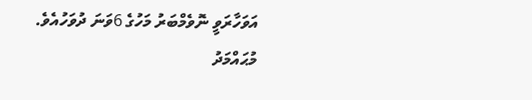އަވަހާރަވީ ނޮވެމްބަރު މަހުގެ 6ވަނަ ދުވަހުއެވެ.
މުޙައްމަދު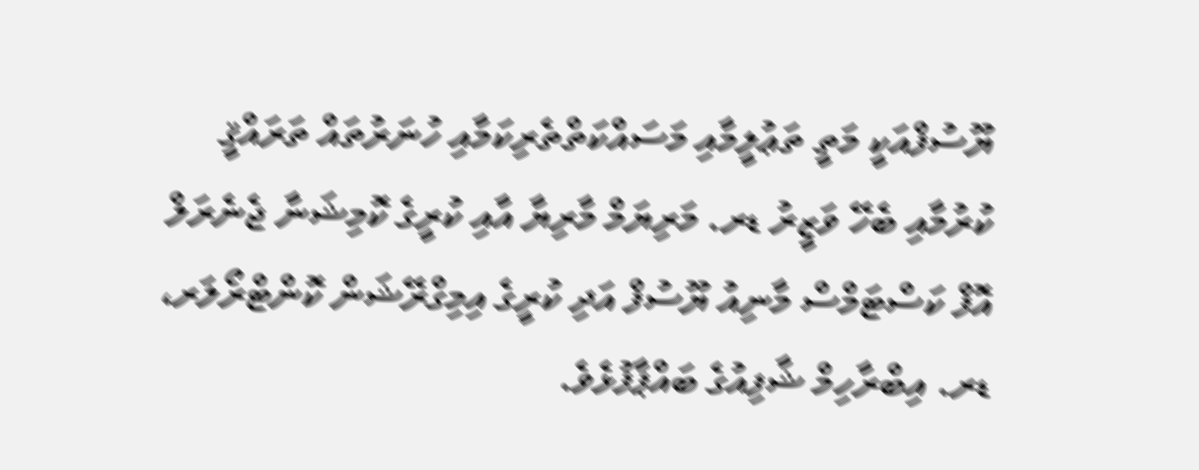ޔޫސުފްއަކީ މަތީ ތަޢުލީމާއި މަސައްކަތްތެރިކަމާއި ހުނަރުތައް ތަރައްޤީ ކުރުމާއި ބެހޭ ވަޒީރު ޑރ. މަރިޔަމް މާރިޔާ އާއި ކުރީގެ ކޮމިޝަނާ ޖެނެރަލް އޮފް ކަސްޓަމްސް މާނިއު ޔޫސުފް އަދި ކުރީގެ އިމިގްރޭޝަން ކޮންޓްރޯލަރ، ޑރ. އިބްރާހިމް ޝާފިއުގެ ބައްޕާފުޅެވެ.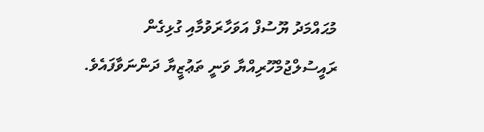މުޙައްމަދު ޔޫސުފް އަވަހާރަވުމާއި ގުޅިގެން ރައީސުލްޖުމްހޫރިއްޔާ ވަނީ ތަޢުޒީޔާ ދަންނަވާފައެވެ.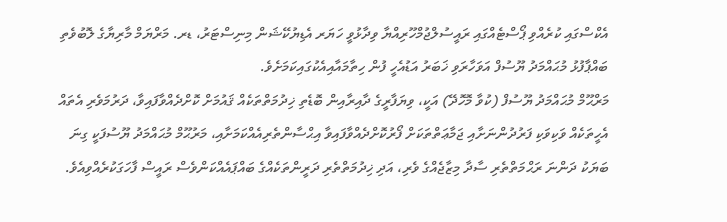އެކްސްގައި ކުރެއްވި ޕޯސްޓެއްގައި ރައީސުލްޖުމްހޫރިއްޔާ ވިދާޅުވީ ހަޔަރ އެޑިޔުކޭޝަން މިނިސްޓަރު، ޑރ. މަރްޔަމް މާރިޔާގެ ލޮބުވެތި ބައްޕާފުޅު މުޙައްމަދު ޔޫސުފް އަވަހާރަވި ޚަބަރު އަޑުއެހީ ފުން ހިތާމައާއިއެކުގައިކަމަށެވެ.
މަރްޙޫމް މުޙައްމަދު ޔޫސުފް (ކުވާ މޮހޮދޭ) އަކީ، ވިޔަފާރީގެ ދާއިރާއިން ބޮޑެތި ޚިދުމަތްތަކެއް ޤައުމަށް ކޮށްދެއްވާފައިވާ، ދަރުމަވެރި އެތައް އެހީތަކެއް ވަކިވަކި ފަރުދުންނަށާއި ޖަމާޢަތްތަކަށް ފޯރުކޮށްދެއްވާފައިވާ އިޙްސާންތެރިއެއްކަމަށާއި، މަރުޙޫމް މުޙައްމަދު ޔޫސުފަކީ ގިނަ ބަޔަކު ދަންނަ ރަޙްމަތްތެރި ސާދާ މިޒާޖެއްގެ ވެރި، އަދި ޚިދުމަތްތެރި ދަރީންތަކެއްގެ ބައްޕައެއްކަންވެސް ރައީސް ފާހަގަކުރެއްވިއެވެ.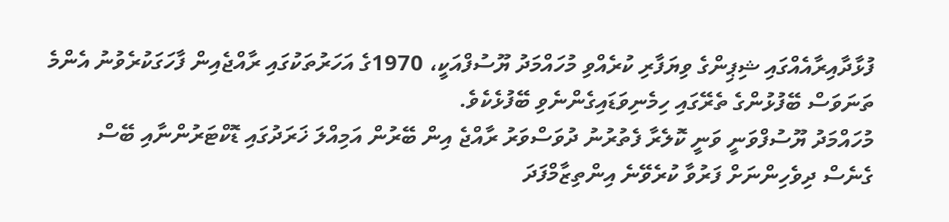ފުޅާދާއިރާއެއްގައި ޝިޕިންގެ ވިޔަފާރި ކުރެއްވި މުހައްމަދު ޔޫސުފްއަކީ، 1970ގެ އަހަރުތަކުގައި ރާއްޖެއިން ފާހަގަކުރެވުނު އެންމެ ތަނަވަސް ބޭފުޅުންގެ ތެރޭގައި ހިމެނިވަޑައިގެންނެވި ބޭފުޅެކެވެ.
މުހައްމަދު ޔޫސުފްވަނީ ވަނީ ކޮލެރާ ފެތުރުނު ދުވަސްވަރު ރާއްޖެ އިން ބޭރުން އަމިއްލަ ޚަރަދުގައި ޑޮކްޓަރުންނާއި ބޭސް ގެނެސް ދިވެހިންނަށް ފަރުވާ ކުރެވޭނެ އިންތިޒާމްފަދަ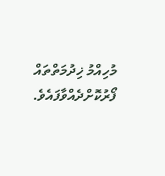މުހިއްމު ޚިދުމަތްތައް ފޯރުކޮށްދެއްވާފައެވެ.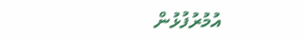އުމުރުފުޅުން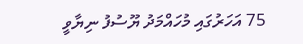75 އަހަރުގައި މުހައްމަދު ޔޫސުފު ނިޔާވީ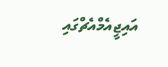އައިޖީއެމްއެޗްގައި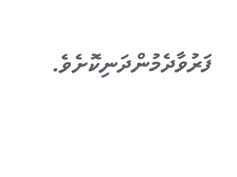ފަރުވާދެމުންދަނިކޮށެވެ.